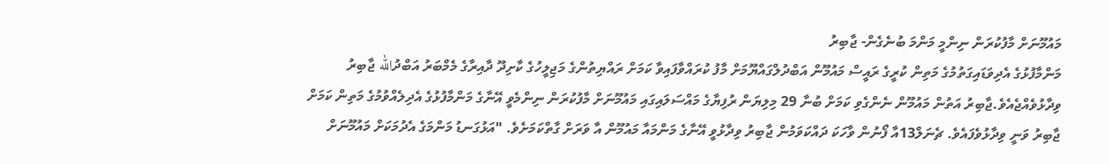މައުމޫނަށް މާފުކުރަން ނިންމީ މަންމަ ބުނެގެން- ޖާބިރު
މަންމާފުޅުގެ އެދިވަޑައިގަތުމުގެ މަތިން ކުރީގެ ރައީސް މައުމޫން އަބްދުލްގައްޔޫމަށް މާފު ކުރައްވާފައިވާ ކަމަށް ރައްޔިތުންގެ މަޖިލީހުގެ ކާށިދޫ ދާއިރާގެ މެމްބަރު އަބްދުالله ޖާބިރު ވިދާޅުވެއްޖެއެވެ.ޖާބިރު އަތުން މައުމޫން ނެންގެވި ކަމަށް ބުނާ 29 މިލިޔަން ރުފިޔާގެ މައްސަލައިގައި މައުމޫނަށް މާފުކުރަން ނިންމެވީ އޭނާގެ މަންމާފުޅުގެ އެދިލެއްވުމުގެ މަތިން ކަމަށް ޖާބިރު ވަނީ ވިދާޅުވެފައެވެ. ޗެނަލް13އާ ފޯނުން ވާހަކަ ދައްކަވަމުން ޖާބިރު ވިދާޅުވީ އޭނާގެ މަންމައާ މައުމޫން އާ ވަރަށް ގާތްކަމަށެވެ. "އަޅުގަނޑު މަންމަގެ އެދުމަކަށް މައުމޫނަށް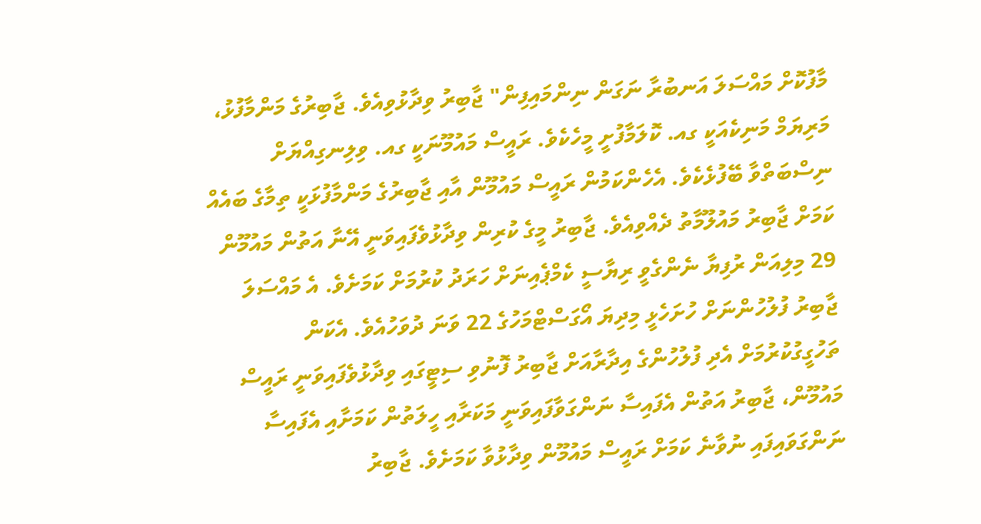މާފުކޮށް މައްސަލަ އަނބުރާ ނަގަން ނިންމައިފިން" ޖާބިރު ވިދާޅުވިއެވެ. ޖާބިރުގެ މަންމާފުޅު، މަރިޔަމް މަނިކެއަކީ ގއ. ކޮލަމާފުށީ މީހެކެވެ. ރައީސް މައުމޫނަކީ ގއ. ވިލިނގިއްޔަށް ނިސްބަތްވާ ބޭފުޅެކެވެ. އެހެންކަމުން ރައީސް މައުމޫން އާއި ޖާބިރުގެ މަންމާފުޅަކީ ތިމާގެ ބައެއް ކަމަށް ޖާބިރު މައުލޫމާތު ދެއްވިއެވެ. ޖާބިރު މީގެ ކުރިން ވިދާޅުވެފައިވަނީ އޭނާ އަތުން މައުމޫން 29 މިލިއަން ރުފިޔާ ނެންގެވީ ރިޔާސީ ކެމްޕެއިނަށް ހަރަދު ކުރުމަށް ކަމަށެވެ. އެ މައްސަލަ ޖާބިރު ފުލުހުންނަށް ހުށަހެޅީ މިދިޔަ އޯގަސްޓްމަހުގެ 22 ވަނަ ދުވަހުއެވެ. އެކަން ތަހުގީގުކުރުމަށް އެދި ފުލުހުންގެ އިދާރާއަށް ޖާބިރު ފޮނުވި ސިޓީގައި ވިދާޅުވެފައިވަނީ ރައީސް މައުމޫން، ޖާބިރު އަތުން އެފައިސާ ނަންގަވާފައިވަނީ މަކަރާއި ހީލަތުން ކަމަށާއި އެފައިސާ ނަންގަވައިފައި ނުވާނެ ކަމަށް ރައީސް މައުމޫން ވިދާޅުވާ ކަމަށެވެ. ޖާބިރު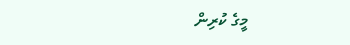މީގެ ކުރިން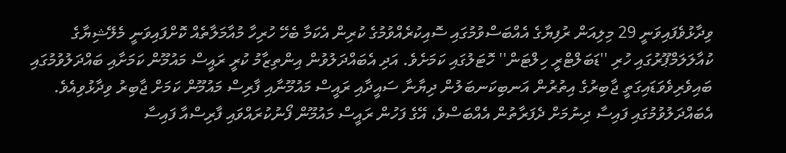ވިދާޅުވެފައިވަނީ 29 މިލިއަން ރުފިޔާގެ އެއްބަސްވުމުގައި ސޮއިކުރެއްވުމުގެ ކުރިން އެކަމާ ބެހޭ ހުރިހާ މުއާމަލާތެއް ކޮށްފައިވަނީ މެލޭޝިޔާގެ ކުއާލަލަމްޕޫރުގައި ހުރި ''ޑަބަލްޓްރީ ހިލްޓަން'' ހޮޓަލުގައި ކަމަށެވެ. އަދި އެބައްދަލުވުން އިންތިޒާމު ކުރީ ރައީސް މައުމޫން ކަމަށާއި ބައްދަލުވުމުގައި ބައިވެރިވެވަޑައިގަތީ ޖާބިރުގެ އިތުރުން އަނބިކަނބަލުން ދިޔާނާ ސައީދާއި ރައީސް މައުމޫނާއި ފާރިސް މައުމޫން ކަމަށް ޖާބިރު ވިދާޅުވިއެވެ. އެބައްދަލުވުމުގައި ފައިސާ ދިނުމަށް ދެފަރާތުން އެއްބަސްވެ، އޭގެ ފަހުން ރައީސް މައުމޫން ފޯނުކުރައްވައި ފާރިސްއާ ފައިސާ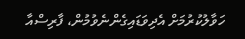ހަވާލުކުރުމަށް އެދިވަޑައިގެންނެވުމުން، ފާރިސްއާ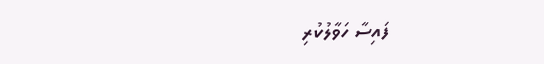ފައިސާ ހަވާލުކުރި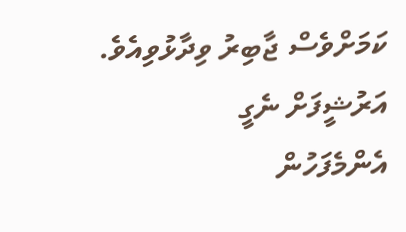ކަމަށްވެސް ޖާބިރު ވިދާޅުވިއެވެ.
އަރުޝީފަށް ނެގީ
އެންމެފަހުން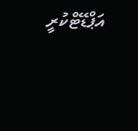އަޕްޑޭޓްކުރީ